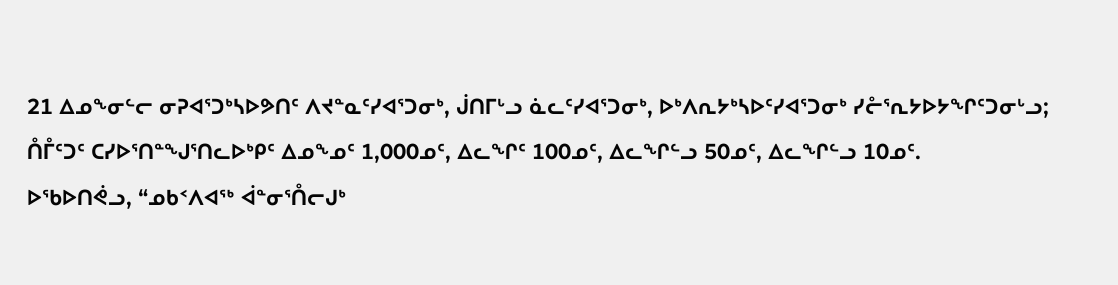21 ᐃᓄᖕᓂᓪᓕ ᓂᕈᐊᕐᑐᒃᓴᐅᕗᑎᑦ ᐱᔪᓐᓇᑦᓯᐊᕐᑐᓂᒃ, ᒎᑎᒥᒡᓗ ᓈᓚᑦᓯᐊᕐᑐᓂᒃ, ᐅᒃᐱᕆᔭᒃᓴᐅᑦᓯᐊᕐᑐᓂᒃ ᓯᓔᕐᕆᔭᐅᔭᖏᑦᑐᓂᒡᓗ; ᑍᒤᑦᑐᑦ ᑕᓯᐅᕐᑎᓐᖑᕐᑎᓚᐅᒃᑭᑦ ᐃᓄᖕᓄᑦ 1,000ᓄᑦ, ᐃᓚᖏᑦ 100ᓄᑦ, ᐃᓚᖏᓪᓗ 50ᓄᑦ, ᐃᓚᖏᓪᓗ 10ᓄᑦ.
ᐅᖃᐅᑎᕚᓗ, “ᓄᑲᑉᐱᐊᖅ ᐋᓐᓂᕐᑍᓕᒍᒃ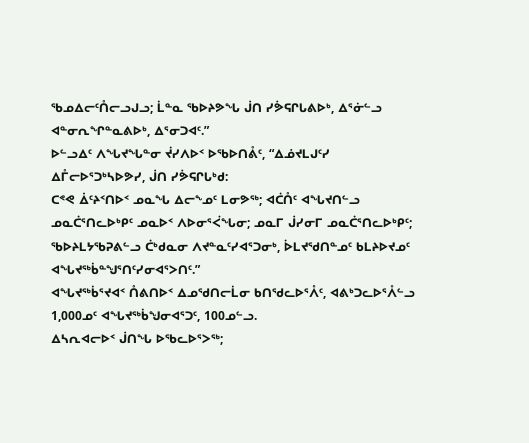ᖃᓄᐃᓕᑦᑍᓕᓗᒍᓗ; ᒫᓐᓇ ᖃᐅᔨᕗᖓ ᒎᑎ ᓯᕘᕋᒋᒐᕕᐅᒃ, ᐃᕐᓃᓪᓗ ᐊᓐᓂᕆᖏᓐᓇᕕᐅᒃ, ᐃᕐᓂᑐᐊᑦ.”
ᐅᓪᓗᐃᑦ ᐱᖓᔪᖓᓐᓂ ᔫᓯᐱᐅᑉ ᐅᖃᐅᑎᕔᑦ, “ᐃᓅᔪᒪᒍᑦᓯ ᐃᒤᓕᐅᕐᑐᒃᓴᐅᕗᓯ, ᒎᑎ ᓯᕘᕋᒋᒐᒃᑯ:
ᑕᕝᕙ ᐄᑦᔨᑉᑎᐅᑉ ᓄᓇᖓ ᐃᓕᖕᓄᑦ ᒪᓂᕗᖅ; ᐊᑖᑍᑦ ᐊᖓᔪᑎᓪᓗ ᓄᓇᑖᕐᑎᓚᐅᒃᑭᑦ ᓄᓇᐅᑉ ᐱᐅᓂᕐᐹᖓᓂ; ᓄᓇᒥ ᒎᓯᓂᒥ ᓄᓇᑖᕐᑎᓚᐅᒃᑭᑦ; ᖃᐅᔨᒪᔭᖃᕈᕕᓪᓗ ᑖᒃᑯᓇᓂ ᐱᔪᓐᓇᑦᓯᐊᕐᑐᓂᒃ, ᐆᒪᔪᖁᑎᓐᓄᑦ ᑲᒪᔨᐅᔪᓄᑦ ᐊᖓᔪᖅᑳᓐᖑᕐᑎᑦᓯᓂᐊᕐᐳᑎᑦ.”
ᐊᖓᔪᖅᑳᕐᔪᐊᑉ ᑍᕕᑎᐅᑉ ᐃᓄᖁᑎᓕᒫᓂ ᑲᑎᖁᓚᐅᕐᐰᑦ, ᐊᕕᒃᑐᓚᐅᕐᐰᓪᓗ 1,000ᓄᑦ ᐊᖓᔪᖅᑳᖑᓂᐊᕐᑐᑦ, 100ᓄᓪᓗ.
ᐃᓴᕆᐊᓕᐅᑉ ᒎᑎᖓ ᐅᖃᓚᐅᕐᐳᖅ;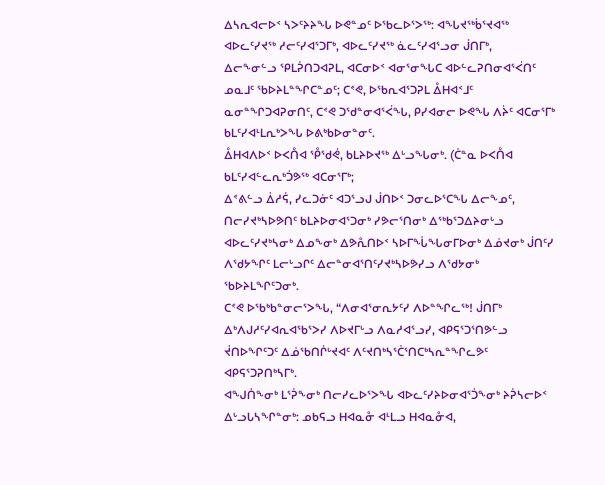ᐃᓴᕆᐊᓕᐅᑉ ᓴᐳᑦᔨᔨᖓ ᐅᕙᓐᓄᑦ ᐅᖃᓚᐅᕐᐳᖅ: ᐊᖓᔪᖅᑳᕐᔪᐊᖅ ᐊᐅᓚᑦᓯᔪᖅ ᓱᓕᑦᓯᐊᕐᑐᒥᒃ, ᐊᐅᓚᑦᓯᔪᖅ ᓈᓚᑦᓯᐊᕐᓗᓂ ᒎᑎᒥᒃ,
ᐃᓕᖕᓂᓪᓗ ᕿᒪᕉᑎᑐᐊᕈᒪ, ᐊᑕᓂᐅᑉ ᐊᓂᕐᓂᖓᑕ ᐊᐅᓪᓚᕈᑎᓂᐊᕐᐹᑎᑦ ᓄᓇᒧᑦ ᖃᐅᔨᒪᓐᖏᑕᓐᓄᑦ; ᑕᕝᕙ, ᐅᖃᕆᐊᕐᑐᕈᒪ ᐂᕼᐊᑉᒧᑦ ᓇᓂᓐᖏᑐᐊᕈᓂᑎᑦ, ᑕᕝᕙ ᑐᖁᓐᓂᐊᕐᐹᖓ, ᑭᓯᐊᓂᓕ ᐅᕙᖓ ᐱᔩᑦ ᐊᑕᓂᕐᒥᒃ ᑲᒪᑦᓯᐊᒻᒪᕆᒃᐳᖓ ᐅᕕᒃᑲᐅᓂᓐᓂᑦ.
ᐂᕼᐊᐱᐅᑉ ᐅᐸᑍᐊ ᕾᖁᕚ, ᑲᒪᔨᐅᔪᖅ ᐃᒡᓗᖓᓂᒃ. (ᑖᓐᓇ ᐅᐸᑍᐊ ᑲᒪᑦᓯᐊᓪᓚᕆᒃᑑᕗᖅ ᐊᑕᓂᕐᒥᒃ;
ᐃᕝᕕᓪᓗ ᐄᓱᕌ, ᓯᓚᑐᓃᑦ ᐊᑐᕐᓗᒍ ᒎᑎᐅᑉ ᑐᓂᓚᐅᕐᑕᖓ ᐃᓕᖕᓄᑦ, ᑎᓕᓯᔪᒃᓴᐅᕗᑎᑦ ᑲᒪᔨᐅᓂᐊᕐᑐᓂᒃ ᓯᕗᓕᕐᑎᓂᒃ ᐃᖅᑲᕐᑐᐃᔨᓂᒡᓗ ᐊᐅᓚᑦᓯᔪᒃᓴᓂᒃ ᐃᓄᖕᓂᒃ ᐃᕗᕅᑎᐅᑉ ᓴᐅᒥᖔᖓᓂᒥᐅᓂᒃ ᐃᓅᔪᓂᒃ ᒎᑎᑦᓯ ᐱᖁᔭᖏᑦ ᒪᓕᒡᓗᒋᑦ ᐃᓕᓐᓂᐊᕐᑎᑦᓯᔪᒃᓴᐅᕗᓯᓗ ᐱᖁᔭᓂᒃ ᖃᐅᔨᒪᖏᑦᑐᓂᒃ.
ᑕᕝᕙ ᐅᖃᒃᑲᓐᓂᓕᕐᐳᖓ, “ᐱᓂᐊᕐᓂᕆᔭᑦᓯ ᐱᐅᓐᖏᓚᖅ! ᒎᑎᒥᒃ ᐃᒃᐱᒍᓱᑦᓯᐊᕆᐊᖃᕐᐳᓯ ᐱᐅᔪᒥᒡᓗ ᐱᓇᓱᐊᕐᓗᓯ, ᐊᑭᕋᕐᑐᕐᑎᕗᓪᓗ ᔫᑎᐅᖏᑦᑐᑦ ᐃᓅᖃᑎᒌᒡᔪᐊᑦ ᐱᑦᔪᑎᒃᓴᕐᑖᕐᑎᑕᒃᓴᕆᓐᖏᓚᕗᑦ ᐊᑭᕋᕐᑐᕈᑎᒃᓴᒥᒃ.
ᐊᖑᑏᖕᓂᒃ ᒪᕐᕉᖕᓂᒃ ᑎᓕᓯᓚᐅᕐᐳᖓ ᐊᐅᓚᑦᓯᔨᐅᓂᐊᕐᑑᖕᓂᒃ ᔨᕉᓴᓕᐅᑉ ᐃᒡᓗᒐᓴᖏᓐᓂᒃ: ᓄᑲᕋᓗ ᕼᐊᓇᓁ ᐊᒻᒪᓗ ᕼᐊᓇᓁᐊ,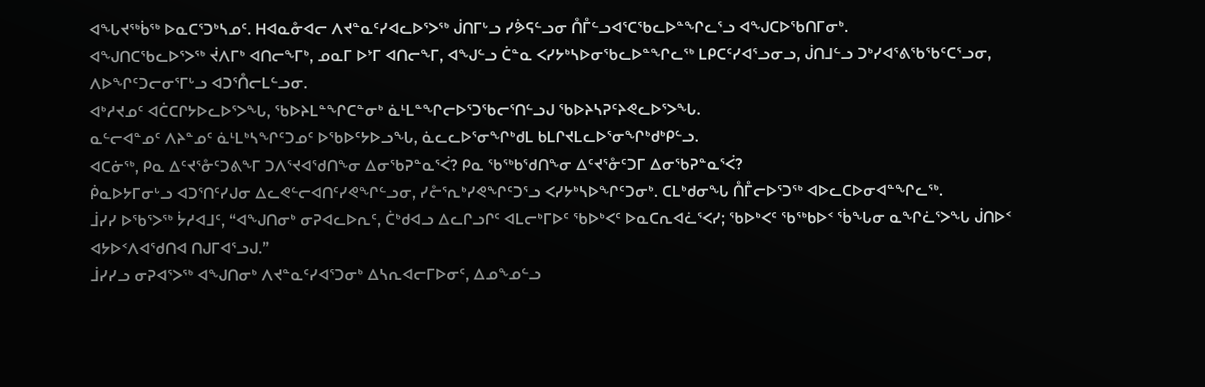ᐊᖓᔪᖅᑳᖅ ᐅᓇᑕᕐᑐᒃᓴᓄᑦ. ᕼᐊᓇᓁᐊᓕ ᐱᔪᓐᓇᑦᓯᐊᓚᐅᕐᐳᖅ ᒎᑎᒥᒡᓗ ᓯᕘᕋᓪᓗᓂ ᑍᒤᓪᓗᐊᕐᑕᖃᓚᐅᓐᖏᓚᕐᓗ ᐊᖑᑕᐅᖃᑎᒥᓂᒃ.
ᐊᖑᑎᑕᖃᓚᐅᕐᐳᖅ ᔫᐱᒥᒃ ᐊᑎᓕᖕᒥᒃ, ᓄᓇᒥ ᐅᔾᒥ ᐊᑎᓕᖕᒥ, ᐊᖑᓪᓗ ᑖᓐᓇ ᐸᓯᔭᒃᓴᐅᓂᖃᓚᐅᓐᖏᓚᖅ ᒪᑭᑕᑦᓯᐊᕐᓗᓂᓗ, ᒎᑎᒧᓪᓗ ᑐᒃᓯᐊᕐᕕᖃᖃᑦᑕᕐᓗᓂ, ᐱᐅᖏᑦᑐᓕᓂᕐᒥᒡᓗ ᐊᑐᕐᑍᓕᒪᓪᓗᓂ.
ᐊᒃᓱᔪᓄᑦ ᐊᑖᑕᒋᔭᐅᓚᐅᕐᐳᖓ, ᖃᐅᔨᒪᓐᖏᑕᓐᓂᒃ ᓈᒻᒪᓐᖏᓕᐅᕐᑐᖃᓕᕐᑎᓪᓗᒍ ᖃᐅᔨᓴᕈᑦᔨᕙᓚᐅᕐᐳᖓ.
ᓇᓪᓕᐊᓐᓄᑦ ᐱᔨᓐᓄᑦ ᓈᒻᒪᒃᓴᖏᑦᑐᓄᑦ ᐅᖃᐅᑦᔭᐅᓗᖓ, ᓈᓚᓚᐅᕐᓂᖏᒃᑯᒪ ᑲᒪᒋᔪᒪᓚᐅᕐᓂᖏᒃᑯᒃᑭᓪᓗ.
ᐊᑕᓃᖅ, ᑭᓇ ᐃᑦᔪᕐᓁᑦᑐᕕᖕᒥ ᑐᐱᕐᔪᐊᖁᑎᖕᓂ ᐃᓂᖃᕈᓐᓇᕐᐹ? ᑭᓇ ᖃᖅᑲᖁᑎᖕᓂ ᐃᑦᔪᕐᓁᑦᑐᒥ ᐃᓂᖃᕈᓐᓇᕐᐹ?
ᑮᓇᐅᔭᒥᓂᒡᓗ ᐊᑐᕐᑎᑦᓯᒍᓂ ᐃᓚᕙᓪᓕᐊᑎᑦᓯᕙᖏᓪᓗᓂ, ᓯᓔᕐᕆᒃᓯᕙᖏᑦᑐᕐᓗ ᐸᓯᔭᒃᓴᐅᖏᑦᑐᓂᒃ. ᑕᒪᒃᑯᓂᖓ ᑍᒤᓕᐅᕐᑐᖅ ᐊᐅᓚᑕᐅᓂᐊᓐᖏᓚᖅ.
ᒨᓯᓯ ᐅᖃᕐᐳᖅ ᔮᓱᐊᒧᑦ, “ᐊᖑᑎᓂᒃ ᓂᕈᐊᓚᐅᕆᑦ, ᑖᒃᑯᐊᓗ ᐃᓚᒋᓗᒋᑦ ᐊᒪᓕᒃᒥᐅᑦ ᖃᐅᒃᐸᑦ ᐅᓇᑕᕆᐊᓛᕐᐸᓯ; ᖃᐅᒃᐸᑦ ᖃᖅᑲᐅᑉ ᖄᖓᓂ ᓇᖏᓛᕐᐳᖓ ᒎᑎᐅᑉ ᐊᔭᐅᑉᐱᐊᖁᑎᐊ ᑎᒍᒥᐊᕐᓗᒍ.”
ᒨᓯᓯᓗ ᓂᕈᐊᕐᐳᖅ ᐊᖑᑎᓂᒃ ᐱᔪᓐᓇᑦᓯᐊᕐᑐᓂᒃ ᐃᓴᕆᐊᓕᒥᐅᓂᑦ, ᐃᓄᖕᓄᓪᓗ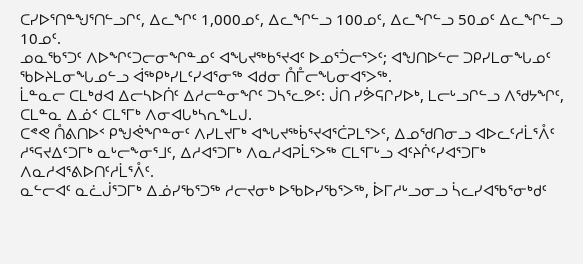ᑕᓯᐅᕐᑎᓐᖑᕐᑎᓪᓗᒋᑦ, ᐃᓚᖏᑦ 1,000ᓄᑦ, ᐃᓚᖏᓪᓗ 100ᓄᑦ, ᐃᓚᖏᓪᓗ 50ᓄᑦ ᐃᓚᖏᓪᓗ 10ᓄᑦ.
ᓄᓇᖃᕐᑐᑦ ᐱᐅᖏᑦᑐᓕᓂᖏᓐᓄᑦ ᐊᖓᔪᖅᑲᕐᔪᐊᑦ ᐅᓄᕐᑑᓕᕐᐳᑦ; ᐊᖑᑎᐅᓪᓕ ᑐᑭᓯᒪᓂᖓᓄᑦ ᖃᐅᔨᒪᓂᖓᓄᓪᓗ ᐋᖅᑭᒃᓯᒪᑦᓯᐊᕐᓂᖅ ᐊᑯᓂ ᑍᒤᓕᖓᓂᐊᕐᐳᖅ.
ᒫᓐᓇᓕ ᑕᒪᒃᑯᐊ ᐃᓕᓴᐅᑏᑦ ᐃᓱᓕᓐᓂᖏᑦ ᑐᓴᕐᓚᕗᑦ: ᒎᑎ ᓯᕘᕋᒋᓯᐅᒃ, ᒪᓕᒡᓗᒋᓪᓗ ᐱᖁᔭᖏᑦ, ᑕᒪᓐᓇ ᐃᓅᑉ ᑕᒪᕐᒥᒃ ᐱᓂᐊᒐᒃᓴᕆᖕᒪᒍ.
ᑕᕝᕙ ᑍᕕᑎᐅᑉ ᑭᖑᕚᖏᓐᓂᑦ ᐱᓯᒪᔪᒥᒃ ᐊᖓᔪᖅᑳᕐᔪᐊᕐᑖᕈᒪᕐᐳᑦ, ᐃᓄᖁᑎᓂᓗ ᐊᐅᓚᑦᓱᒫᕐᐰᑦ ᓱᕐᕋᔪᐃᑦᑐᒥᒃ ᓇᒡᓕᖕᓂᕐᒧᑦ, ᐃᓱᐊᕐᑐᒥᒃ ᐱᓇᓱᐊᕈᒫᕐᐳᖅ ᑕᒪᕐᒥᒡᓗ ᐊᑦᔨᒌᑦᓯᐊᕐᑐᒥᒃ ᐱᓇᓱᐊᕐᕕᐅᑎᑦᓱᒫᕐᐰᑦ.
ᓇᓪᓕᐊᑦ ᓇᓛᒎᕐᑐᒥᒃ ᐃᓅᓯᖃᕐᑐᖅ ᓱᓕᔪᓂᒃ ᐅᖃᐅᓯᖃᕐᐳᖅ, ᐆᒥᓱᒡᓗᓂᓗ ᓵᓚᓯᐊᖃᕐᓂᒃᑯᑦ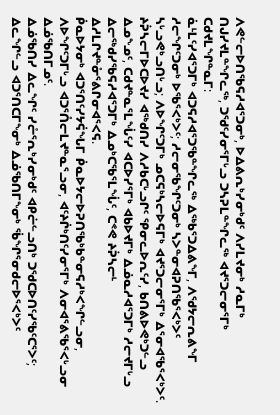ᐱᕙᓪᓕᐅᑎᖃᕋᓱᐊᕐᑐᓂᒃ, ᐅᐃᕕᕆᒃᓯᓂᒃᑯᑦ ᐱᓯᒪᔪᓂᒃ ᓱᓇᒥᒃ ᑎᒍᓯᔪᒪᓐᖏᓚᖅ, ᑐᖁᑦᓯᓂᕐᒥᒡᓗ ᑐᓴᕈᒪᓐᖏᓚᖅ ᐊᔪᕐᑐᓕᓂᕐᒥᒃ ᑕᑯᔪᒪᖏᓐᓇᒥ:
ᓈᒻᒪᑦᓯᐊᕐᑐᒥᒃ ᐊᑐᕋᓱᐊᕐᑐᖃᓐᖏᓚᖅ ᐃᖅᑲᕐᑐᐃᕕᖕᒥ, ᐱᖁᔭᓕᕆᕕᖕᒥ ᓱᓕᖏᑦᑐᓂᒃ ᐅᖃᕐᐸᒃᐳᑦ; ᓱᓕᓂᖃᖏᑦᑐᓂᒃ ᓴᐳᓐᓂᐊᕈᑎᖃᕐᐸᒃᐳᑦ ᓴᒡᓗᕙᒃᓗᑎᒡᓗ; ᐱᐅᖏᑦᑐᒥᒃ ᓄᑕᕋᒃᓴᓕᐅᕋᒥᒃ ᐊᔪᕐᑐᓕᓂᕐᒥᒃ ᐃᕐᓂᐊᖃᕐᐸᒃᐳᑦ.
ᔨᕉᓴᓕᒥᐅᑕᐅᔪᓯ ᐊᖅᑯᑎᓯ ᐱᓱᑲᑕᒡᓗᒋᑦ ᕿᓂᓚᐅᕆᑦᓯ, ᑲᑎᕕᐅᕙᒃᑐᓪᓗ ᐃᓄᖕᓄᑦ, ᑕᑯᔪᓐᓇᕐᒪᖔᑦᓯ ᐊᑕᐅᓯᕐᒥᒃ ᐊᑲᐅᔪᒥᒃ ᐃᓅᓇᓱᐊᕐᑐᒥᒃ ᓱᓕᔪᒥᒡᓗ ᐃᓕᖅᑯᓯᖃᕋᓱᐊᕐᑐᒥᒃ ᐃᓄᒃᑕᖃᕐᒪᖔᑦ, ᑕᕝᕙ ᔨᕉᓴᓕᒻ ᐃᓱᒪᒋᔪᓐᓁᕐᕕᒋᓂᐊᕐᐸᕋ.
ᑮᓇᐅᔭᓂᒃ ᐊᑐᕐᑎᑦᓯᔭᕌᖓᒥ ᑮᓇᐅᔭᓕᐅᕈᑎᖃᒃᑲᓐᓂᕋᓱᒃᐸᖏᓪᓗᓂ, ᐱᐅᖏᑦᑐᒥᒡᓗ ᐊᑐᕐᑍᓕᒪᔪᓐᓇᕐᓗᓂ, ᐊᑦᔨᒌᒃᑎᑦᓯᓂᕐᒥᒃ ᐱᓂᐊᕐᕕᖃᕐᐸᒡᓗᓂ ᐃᓅᖃᑎᒥᓄᑦ.
ᐃᓅᖃᑎᓯ ᐃᓚᖏᑦ ᓯᓔᕐᕆᒃᓯᓂᒃᑯᑦ ᐊᑭᓖᓪᓗᑎᒃ ᑐᖁᑕᐅᑎᑦᓯᖃᑦᑕᕐᐳᑦ; ᐃᓚᖏᓪᓗ ᐊᑐᕐᑎᑕᒥᖕᓂᒃ ᐃᓅᖃᑎᒥᖕᓂᒃ ᖄᖏᕐᓂᑯᓕᐅᕐᐸᒃᐳᑦ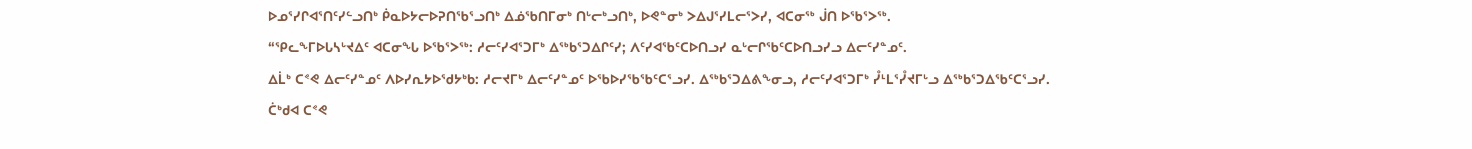ᐅᓄᕐᓯᒋᐊᕐᑎᑦᓯᓪᓗᑎᒃ ᑮᓇᐅᔭᓕᐅᕈᑎᖃᕐᓗᑎᒃ ᐃᓅᖃᑎᒥᓂᒃ ᑎᒡᓕᒃᓗᑎᒃ, ᐅᕙᓐᓂᒃ ᐳᐃᒍᕐᓯᒪᓕᕐᐳᓯ, ᐊᑕᓂᖅ ᒎᑎ ᐅᖃᕐᐳᖅ.
“ᕿᓚᖕᒥᐅᒐᓴᒡᔪᐃᑦ ᐊᑕᓂᖓ ᐅᖃᕐᐳᖅ: ᓱᓕᑦᓯᐊᕐᑐᒥᒃ ᐃᖅᑲᕐᑐᐃᒋᑦᓯ; ᐱᑦᓯᐊᖃᑦᑕᐅᑎᓗᓯ ᓇᒡᓕᒋᖃᑦᑕᐅᑎᓗᓯᓗ ᐃᓕᑦᓯᓐᓄᑦ.
ᐃᒫᒃ ᑕᕝᕙ ᐃᓕᑦᓯᓐᓄᑦ ᐱᐅᓯᕆᔭᐅᖁᔭᒃᑲ: ᓱᓕᔪᒥᒃ ᐃᓕᑦᓯᓐᓄᑦ ᐅᖃᐅᓯᖃᖃᑦᑕᕐᓗᓯ. ᐃᖅᑲᕐᑐᐃᕕᖕᓂᓗ, ᓱᓕᑦᓯᐊᕐᑐᒥᒃ ᓮᒻᒪᕐᓮᔪᒥᒡᓗ ᐃᖅᑲᕐᑐᐃᖃᑦᑕᕐᓗᓯ.
ᑖᒃᑯᐊ ᑕᕝᕙ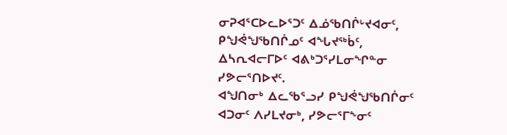ᓂᕈᐊᕐᑕᐅᓚᐅᕐᑐᑦ ᐃᓅᖃᑎᒌᒡᔪᐊᓂᑦ, ᑭᖑᕚᖑᖃᑎᒌᓄᑦ ᐊᖓᔪᖅᑳᑦ, ᐃᓴᕆᐊᓕᒥᐅᑦ ᐊᕕᒃᑐᕐᓯᒪᓂᖏᓐᓂ ᓯᕗᓕᕐᑎᐅᔪᑦ.
ᐊᖑᑎᓂᒃ ᐃᓚᖃᕐᓗᓯ ᑭᖑᕚᖑᖃᑎᒌᓂᑦ ᐊᑐᓂᑦ ᐱᓯᒪᔪᓂᒃ, ᓯᕗᓕᕐᒥᖕᓂᑦ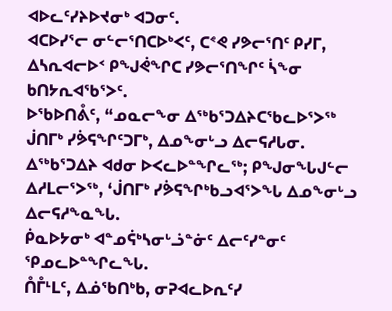ᐊᐅᓚᑦᓯᔨᐅᔪᓂᒃ ᐊᑐᓂᑦ.
ᐊᑕᐅᓯᕐᓕ ᓂᓪᓕᕐᑎᑕᐅᒃᐸᑦ, ᑕᕝᕙ ᓯᕗᓕᕐᑎᑦ ᑭᓯᒥ, ᐃᓴᕆᐊᓕᐅᑉ ᑭᖑᕚᖏᑕ ᓯᕗᓕᕐᑎᖏᑦ ᓵᖕᓂ ᑲᑎᔭᕆᐊᖃᕐᐳᑦ.
ᐅᖃᐅᑎᕔᑦ, “ᓄᓇᓕᖕᓂ ᐃᖅᑲᕐᑐᐃᔨᑕᖃᓚᐅᕐᐳᖅ ᒎᑎᒥᒃ ᓯᕘᕋᖏᑦᑐᒥᒃ, ᐃᓄᖕᓂᒡᓗ ᐃᓕᕋᓱᒐᓂ.
ᐃᖅᑲᕐᑐᐃᔨ ᐊᑯᓂ ᐅᐸᓚᐅᓐᖏᓚᖅ; ᑭᖑᓂᖓᒍᓪᓕ ᐃᓱᒪᓕᕐᐳᖅ, ‘ᒎᑎᒥᒃ ᓯᕘᕋᖏᒃᑲᓗᐊᕐᐳᖓ ᐃᓄᖕᓂᒡᓗ ᐃᓕᕋᓱᖕᓇᖓ.
ᑮᓇᐅᔭᓂᒃ ᐊᓐᓄᕌᒃᓴᓂᒡᓘᓐᓃᑦ ᐃᓕᑦᓯᓐᓂᑦ ᕿᓄᓚᐅᓐᖏᓚᖓ.
ᑍᒤᒻᒪᑦ, ᐃᓅᖃᑎᒃᑲ, ᓂᕈᐊᓚᐅᕆᑦᓯ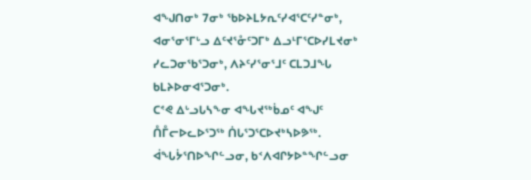ᐊᖑᑎᓂᒃ 7ᓂᒃ ᖃᐅᔨᒪᔭᕆᑦᓯᐊᕐᑕᑦᓯᓐᓂᒃ, ᐊᓂᕐᓂᕐᒥᒡᓗ ᐃᑦᔪᕐᓁᑦᑐᒥᒃ ᐃᓗᒻᒥᕐᑕᐅᓯᒪᔪᓂᒃ ᓯᓚᑐᓂᖃᕐᑐᓂᒃ, ᐱᔨᑦᓯᕐᓂᕐᒧᑦ ᑕᒪᑐᒧᖓ ᑲᒪᔨᐅᓂᐊᕐᑐᓂᒃ.
ᑕᕝᕙ ᐃᒡᓗᒐᓴᖕᓂ ᐊᖓᔪᖅᑳᓄᑦ ᐊᖑᑦ ᑍᒤᓕᐅᓚᐅᕐᑐᖅ ᑏᒐᕐᑐᕐᑕᐅᔪᒃᓴᐅᕗᖅ.
ᐋᖓᔮᕐᑎᐅᖏᓪᓗᓂ, ᑲᑉᐱᐊᒋᔭᐅᓐᖏᓪᓗᓂ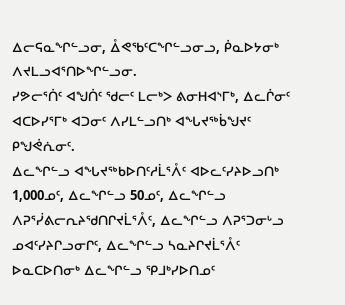ᐃᓕᕋᓇᖏᓪᓗᓂ, ᐂᕙᖃᑦᑕᖏᓪᓗᓂᓗ, ᑮᓇᐅᔭᓂᒃ ᐱᔪᒪᓗᐊᕐᑎᐅᖏᓪᓗᓂ.
ᓯᕗᓕᕐᑏᑦ ᐊᖑᑏᑦ ᖁᓕᑦ ᒪᓕᒃᐳ ᕕᓂᕼᐊᔅᒥᒃ, ᐃᓚᒌᓂᑦ ᐊᑕᐅᓯᕐᒥᒃ ᐊᑐᓂᑦ ᐱᓯᒪᓪᓗᑎᒃ ᐊᖓᔪᖅᑳᖑᔪᑦ ᑭᖑᕚᕇᓂᑦ.
ᐃᓚᖏᓪᓗ ᐊᖓᔪᖅᑲᐅᑎᑦᓱᒫᕐᐰᑦ ᐊᐅᓚᑦᓯᔨᐅᓗᑎᒃ 1,000ᓄᑦ, ᐃᓚᖏᓪᓗ 50ᓄᑦ, ᐃᓚᖏᓪᓗ ᐱᕈᕐᓰᕕᓕᕆᔨᖁᑎᒋᔪᒫᕐᐰᑦ, ᐃᓚᖏᓪᓗ ᐱᕈᕐᑐᓂᒡᓗ ᓄᐊᑦᓯᔨᒋᓗᓂᒋᑦ, ᐃᓚᖏᓪᓗ ᓴᓇᔨᒋᔪᒫᕐᐰᑦ ᐅᓇᑕᐅᑎᓂᒃ ᐃᓚᖏᓪᓗ ᕿᒧᒃᓯᐅᑎᓄᑦ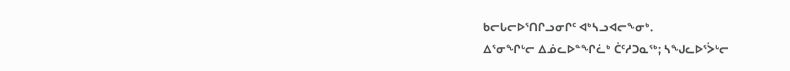ᑲᓕᒐᓕᐅᕐᑎᒋᓗᓂᒋᑦ ᐊᒃᓴᓗᐊᓕᖕᓂᒃ.
ᐃᕐᓂᖏᒡᓕ ᐃᓅᓚᐅᓐᖏᓛᒃ ᑖᑦᓱᑐᓇᖅ; ᓴᖑᓚᐅᕐᐴᒡᓕ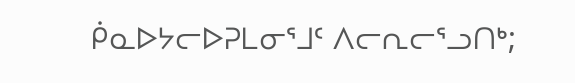ᑮᓇᐅᔭᓕᐅᕈᒪᓂᕐᒧᑦ ᐱᓕᕆᓕᕐᓗᑎᒃ;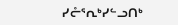ᓯᓔᕐᕆᒃᓯᓪᓗᑎᒃ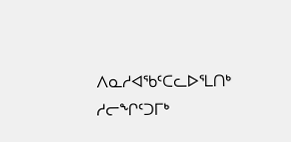ᐱᓇᓱᐊᖃᑦᑕᓚᐅᕐᒪᑎᒃ ᓱᓕᖏᑦᑐᒥᒃ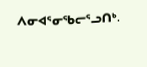ᐱᓂᐊᕐᓂᖃᓕᕐᓗᑎᒃ.